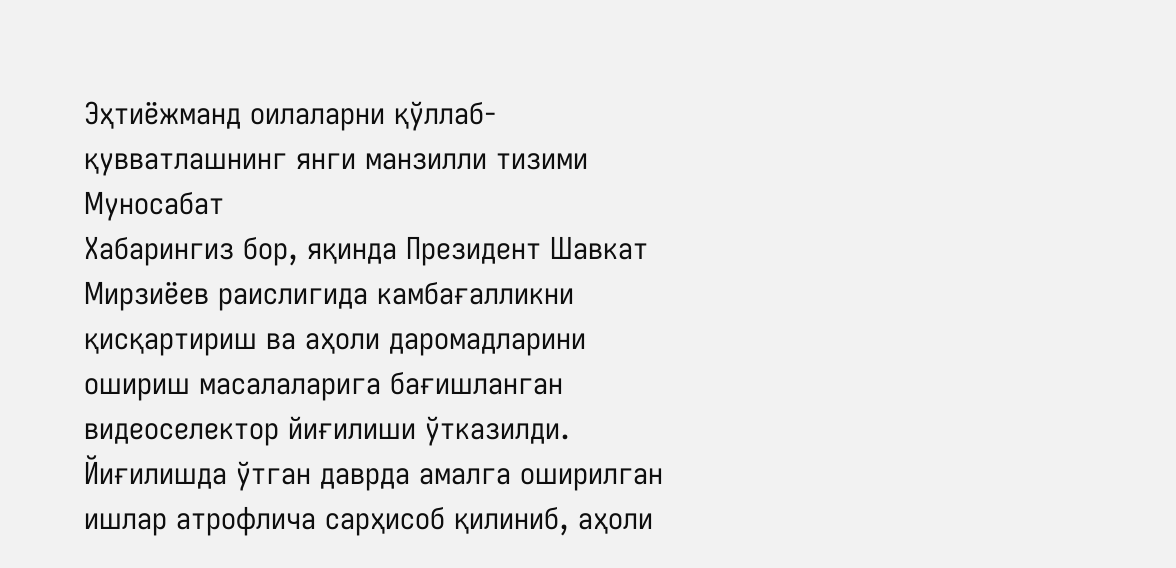Эҳтиёжманд оилаларни қўллаб-қувватлашнинг янги манзилли тизими
Муносабат
Хабарингиз бор, яқинда Президент Шавкат Мирзиёев раислигида камбағалликни қисқартириш ва аҳоли даромадларини ошириш масалаларига бағишланган видеоселектор йиғилиши ўтказилди.
Йиғилишда ўтган даврда амалга оширилган ишлар атрофлича сарҳисоб қилиниб, аҳоли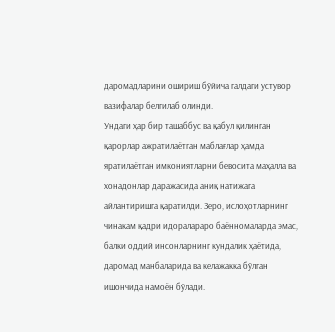даромадларини ошириш бўйича галдаги устувор вазифалар белгилаб олинди.
Ундаги ҳар бир ташаббус ва қабул қилинган қарорлар ажратилаётган маблағлар ҳамда яратилаётган имкониятларни бевосита маҳалла ва хонадонлар даражасида аниқ натижага айлантиришга қаратилди. Зеро, ислоҳотларнинг чинакам қадри идоралараро баённомаларда эмас, балки оддий инсонларнинг кундалик ҳаётида, даромад манбаларида ва келажакка бўлган ишончида намоён бўлади.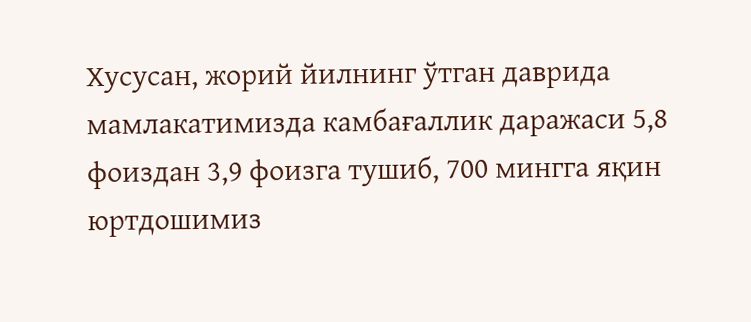Хусусан, жорий йилнинг ўтган даврида мамлакатимизда камбағаллик даражаси 5,8 фоиздан 3,9 фоизга тушиб, 700 мингга яқин юртдошимиз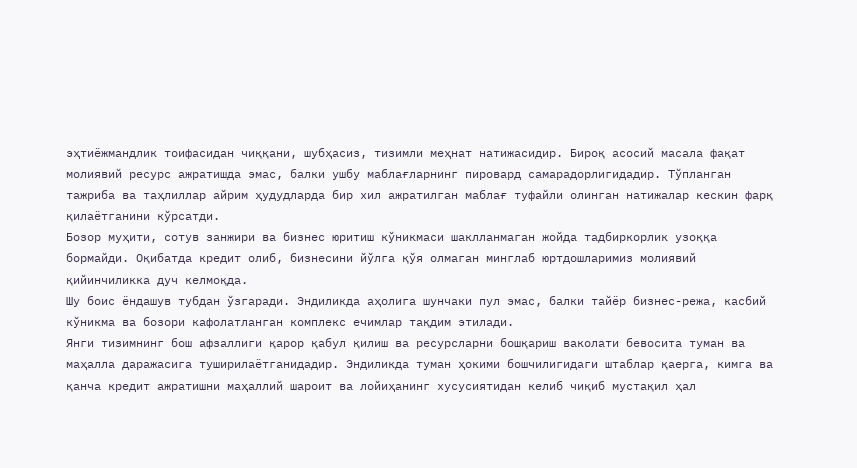эҳтиёжмандлик тоифасидан чиққани, шубҳасиз, тизимли меҳнат натижасидир. Бироқ асосий масала фақат молиявий ресурс ажратишда эмас, балки ушбу маблағларнинг пировард самарадорлигидадир. Тўпланган тажриба ва таҳлиллар айрим ҳудудларда бир хил ажратилган маблағ туфайли олинган натижалар кескин фарқ қилаётганини кўрсатди.
Бозор муҳити, сотув занжири ва бизнес юритиш кўникмаси шаклланмаган жойда тадбиркорлик узоққа бормайди. Оқибатда кредит олиб, бизнесини йўлга қўя олмаган минглаб юртдошларимиз молиявий қийинчиликка дуч келмоқда.
Шу боис ёндашув тубдан ўзгаради. Эндиликда аҳолига шунчаки пул эмас, балки тайёр бизнес-режа, касбий кўникма ва бозори кафолатланган комплекс ечимлар тақдим этилади.
Янги тизимнинг бош афзаллиги қарор қабул қилиш ва ресурсларни бошқариш ваколати бевосита туман ва маҳалла даражасига туширилаётганидадир. Эндиликда туман ҳокими бошчилигидаги штаблар қаерга, кимга ва қанча кредит ажратишни маҳаллий шароит ва лойиҳанинг хусусиятидан келиб чиқиб мустақил ҳал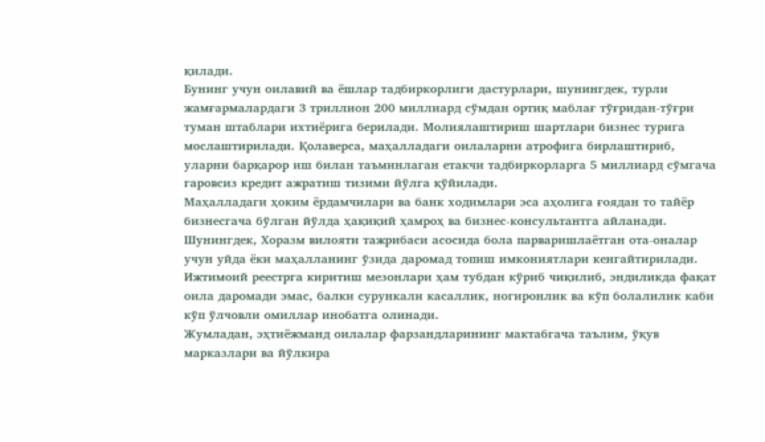қилади.
Бунинг учун оилавий ва ёшлар тадбиркорлиги дастурлари, шунингдек, турли жамғармалардаги 3 триллион 200 миллиард сўмдан ортиқ маблағ тўғридан-тўғри туман штаблари ихтиёрига берилади. Молиялаштириш шартлари бизнес турига мослаштирилади. Қолаверса, маҳалладаги оилаларни атрофига бирлаштириб, уларни барқарор иш билан таъминлаган етакчи тадбиркорларга 5 миллиард сўмгача гаровсиз кредит ажратиш тизими йўлга қўйилади.
Маҳалладаги ҳоким ёрдамчилари ва банк ходимлари эса аҳолига ғоядан то тайёр бизнесгача бўлган йўлда ҳақиқий ҳамроҳ ва бизнес-консультантга айланади.
Шунингдек, Хоразм вилояти тажрибаси асосида бола парваришлаётган ота-оналар учун уйда ёки маҳалланинг ўзида даромад топиш имкониятлари кенгайтирилади. Ижтимоий реестрга киритиш мезонлари ҳам тубдан кўриб чиқилиб, эндиликда фақат оила даромади эмас, балки сурункали касаллик, ногиронлик ва кўп болалилик каби кўп ўлчовли омиллар инобатга олинади.
Жумладан, эҳтиёжманд оилалар фарзандларининг мактабгача таълим, ўқув марказлари ва йўлкира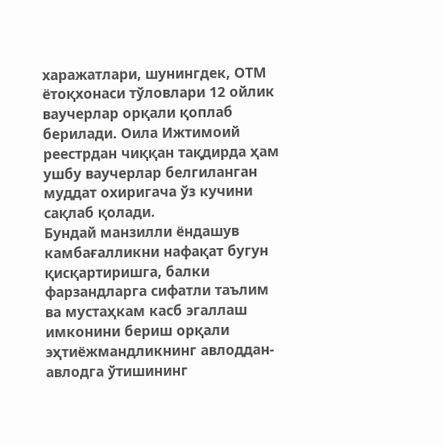харажатлари, шунингдек, ОТМ ётоқхонаси тўловлари 12 ойлик ваучерлар орқали қоплаб берилади. Оила Ижтимоий реестрдан чиққан тақдирда ҳам ушбу ваучерлар белгиланган муддат охиригача ўз кучини сақлаб қолади.
Бундай манзилли ёндашув камбағалликни нафақат бугун қисқартиришга, балки фарзандларга сифатли таълим ва мустаҳкам касб эгаллаш имконини бериш орқали эҳтиёжмандликнинг авлоддан-авлодга ўтишининг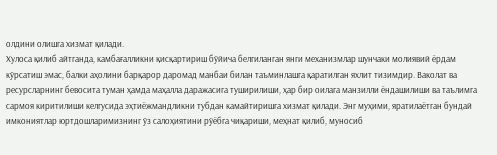олдини олишга хизмат қилади.
Хулоса қилиб айтганда, камбағалликни қисқартириш бўйича белгиланган янги механизмлар шунчаки молиявий ёрдам кўрсатиш эмас, балки аҳолини барқарор даромад манбаи билан таъминлашга қаратилган яхлит тизимдир. Ваколат ва ресурсларнинг бевосита туман ҳамда маҳалла даражасига туширилиши, ҳар бир оилага манзилли ёндашилиши ва таълимга сармоя киритилиши келгусида эҳтиёжмандликни тубдан камайтиришга хизмат қилади. Энг муҳими, яратилаётган бундай имкониятлар юртдошларимизнинг ўз салоҳиятини рўёбга чиқариши, меҳнат қилиб, муносиб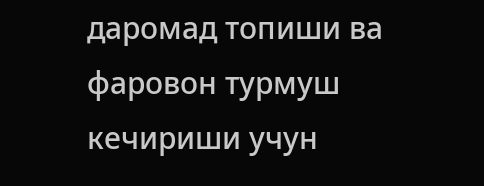даромад топиши ва фаровон турмуш кечириши учун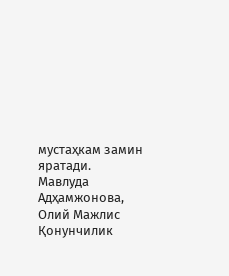мустаҳкам замин яратади.
Мавлуда Адҳамжонова,
Олий Мажлис Қонунчилик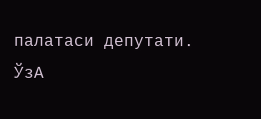палатаси депутати.
ЎзА